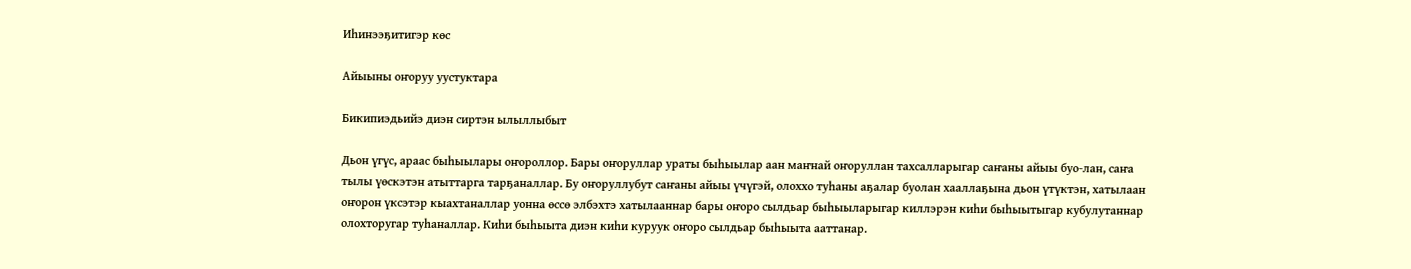Иһинээҕитигэр көс

Айыыны оҥоруу уустуктара

Бикипиэдьийэ диэн сиртэн ылыллыбыт

Дьон үгүс, араас быһыылары оҥороллор. Бары оҥоруллар ураты быһыылар аан маҥнай оҥоруллан тахсалларыгар саҥаны айыы буо-лан, саҥа тылы үөскэтэн атыттарга тарҕаналлар. Бу оҥоруллубут саҥаны айыы үчүгэй, олоххо туһаны аҕалар буолан хааллаҕына дьон үтүктэн, хатылаан оҥорон үксэтэр кыахтаналлар уонна өссө элбэхтэ хатылааннар бары оҥоро сылдьар быһыыларыгар киллэрэн киһи быһыытыгар кубулутаннар олохторугар туһаналлар. Киһи быһыыта диэн киһи куруук оҥоро сылдьар быһыыта ааттанар.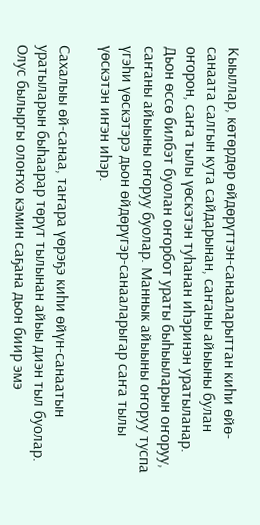Кыыллар, көтөрдөр өйдөрүттэн-санааларыттан киһи өйө-санаата салгын кута сайдарынан, саҥаны айыыны булан оҥорон, саҥа тылы үөскэтэн туһанан иһэринэн уратыланар. Дьон өссө билбэт буолан оҥорбот ураты быһыыларын оҥоруу, саҥаны айыыны оҥоруу буолар. Маннык айыыны оҥоруу туспа үгэһи үөскэтэрэ дьон өйдөрүгэр-санааларыгар саҥа тылы үөскэтэн иҥэн иһэр.

Сахалыы өй-санаа, таҥара үөрэҕэ киһи өйүн-санаатын уратыларын быһаарар төрүт тылынан айыы диэн тыл буолар. Олус былыргы олоҥхо кэмин саҕана дьон биир эмэ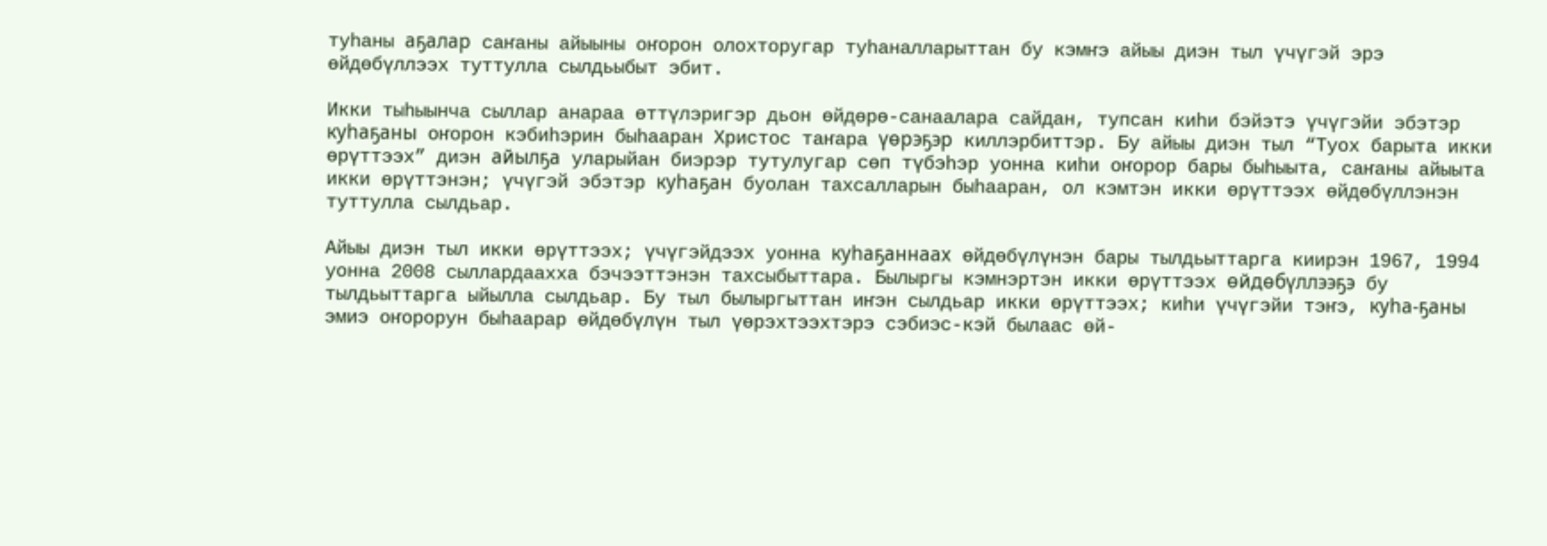туһаны аҕалар саҥаны айыыны оҥорон олохторугар туһаналларыттан бу кэмҥэ айыы диэн тыл үчүгэй эрэ өйдөбүллээх туттулла сылдьыбыт эбит.

Икки тыһыынча сыллар анараа өттүлэригэр дьон өйдөрө-санаалара сайдан, тупсан киһи бэйэтэ үчүгэйи эбэтэр куһаҕаны оҥорон кэбиһэрин быһааран Христос таҥара үөрэҕэр киллэрбиттэр. Бу айыы диэн тыл “Туох барыта икки өрүттээх” диэн айылҕа уларыйан биэрэр тутулугар сөп түбэһэр уонна киһи оҥорор бары быһыыта, саҥаны айыыта икки өрүттэнэн; үчүгэй эбэтэр куһаҕан буолан тахсалларын быһааран, ол кэмтэн икки өрүттээх өйдөбүллэнэн туттулла сылдьар.

Айыы диэн тыл икки өрүттээх; үчүгэйдээх уонна куһаҕаннаах өйдөбүлүнэн бары тылдьыттарга киирэн 1967, 1994 уонна 2008 сыллардаахха бэчээттэнэн тахсыбыттара. Былыргы кэмнэртэн икки өрүттээх өйдөбүллээҕэ бу тылдьыттарга ыйылла сылдьар. Бу тыл былыргыттан иҥэн сылдьар икки өрүттээх; киһи үчүгэйи тэҥэ, куһа-ҕаны эмиэ оҥорорун быһаарар өйдөбүлүн тыл үөрэхтээхтэрэ сэбиэс-кэй былаас өй-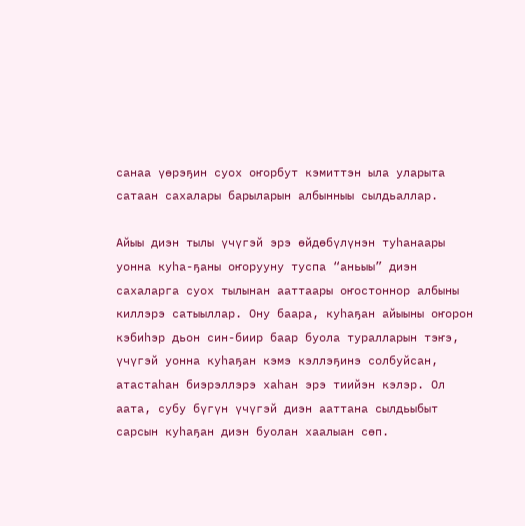санаа үөрэҕин суох оҥорбут кэмиттэн ыла уларыта сатаан сахалары барыларын албынныы сылдьаллар.

Айыы диэн тылы үчүгэй эрэ өйдөбүлүнэн туһанаары уонна куһа-ҕаны оҥорууну туспа “аньыы” диэн сахаларга суох тылынан ааттаары оҥостоннор албыны киллэрэ сатыыллар. Ону баара, куһаҕан айыыны оҥорон кэбиһэр дьон син-биир баар буола туралларын тэҥэ, үчүгэй уонна куһаҕан кэмэ кэллэҕинэ солбуйсан, атастаһан биэрэллэрэ хаһан эрэ тиийэн кэлэр. Ол аата, субу бүгүн үчүгэй диэн ааттана сылдьыбыт сарсын куһаҕан диэн буолан хаалыан сөп.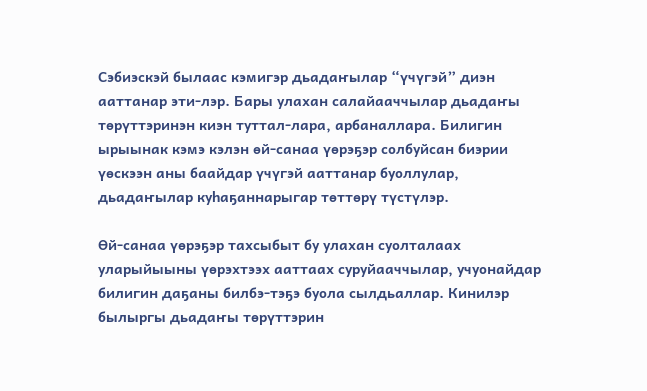Сэбиэскэй былаас кэмигэр дьадаҥылар “үчүгэй” диэн ааттанар эти-лэр. Бары улахан салайааччылар дьадаҥы төрүттэринэн киэн туттал-лара, арбаналлара. Билигин ырыынак кэмэ кэлэн өй-санаа үөрэҕэр солбуйсан биэрии үөскээн аны баайдар үчүгэй ааттанар буоллулар, дьадаҥылар куһаҕаннарыгар төттөрү түстүлэр.

Өй-санаа үөрэҕэр тахсыбыт бу улахан суолталаах уларыйыыны үөрэхтээх ааттаах суруйааччылар, учуонайдар билигин даҕаны билбэ-тэҕэ буола сылдьаллар. Кинилэр былыргы дьадаҥы төрүттэрин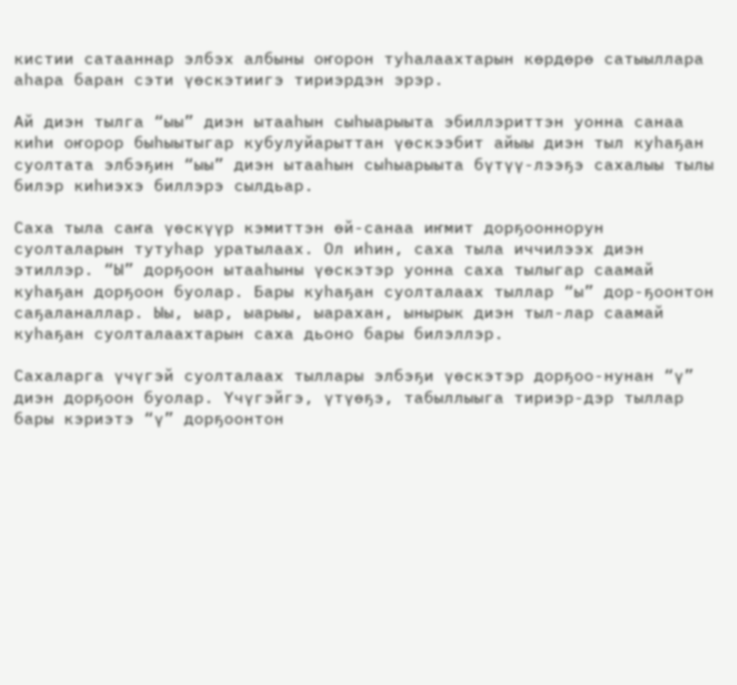кистии сатааннар элбэх албыны оҥорон туһалаахтарын көрдөрө сатыыллара аһара баран сэти үөскэтиигэ тириэрдэн эрэр.

Ай диэн тылга “ыы” диэн ытааһын сыһыарыыта эбиллэриттэн уонна санаа киһи оҥорор быһыытыгар кубулуйарыттан үөскээбит айыы диэн тыл куһаҕан суолтата элбэҕин “ыы” диэн ытааһын сыһыарыыта бүтүү-лээҕэ сахалыы тылы билэр киһиэхэ биллэрэ сылдьар.

Саха тыла саҥа үөскүүр кэмиттэн өй-санаа иҥмит дорҕооннорун суолталарын тутуһар уратылаах. Ол иһин, саха тыла иччилээх диэн этиллэр. “Ы” дорҕоон ытааһыны үөскэтэр уонна саха тылыгар саамай куһаҕан дорҕоон буолар. Бары куһаҕан суолталаах тыллар “ы” дор-ҕоонтон саҕаланаллар. Ыы, ыар, ыарыы, ыарахан, ынырык диэн тыл-лар саамай куһаҕан суолталаахтарын саха дьоно бары билэллэр.

Сахаларга үчүгэй суолталаах тыллары элбэҕи үөскэтэр дорҕоо-нунан “ү” диэн дорҕоон буолар. Үчүгэйгэ, үтүөҕэ, табыллыыга тириэр-дэр тыллар бары кэриэтэ “ү” дорҕоонтон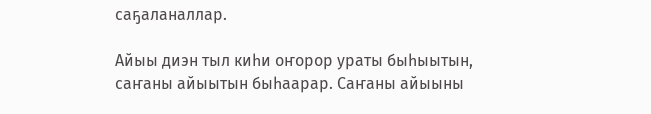саҕаланаллар.

Айыы диэн тыл киһи оҥорор ураты быһыытын, саҥаны айыытын быһаарар. Саҥаны айыыны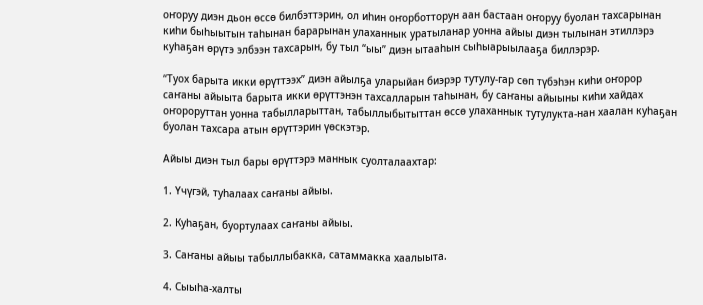оҥоруу диэн дьон өссө билбэттэрин, ол иһин оҥорботторун аан бастаан оҥоруу буолан тахсарынан киһи быһыытын таһынан барарынан улаханнык уратыланар уонна айыы диэн тылынан этиллэрэ куһаҕан өрүтэ элбээн тахсарын, бу тыл “ыы” диэн ытааһын сыһыарыылааҕа биллэрэр.

“Туох барыта икки өрүттээх” диэн айылҕа уларыйан биэрэр тутулу-гар сөп түбэһэн киһи оҥорор саҥаны айыыта барыта икки өрүттэнэн тахсалларын таһынан, бу саҥаны айыыны киһи хайдах оҥороруттан уонна табылларыттан, табыллыбытыттан өссө улаханнык тутулукта-нан хаалан куһаҕан буолан тахсара атын өрүттэрин үөскэтэр.

Айыы диэн тыл бары өрүттэрэ маннык суолталаахтар:

1. Үчүгэй, туһалаах саҥаны айыы.

2. Куһаҕан, буортулаах саҥаны айыы.

3. Саҥаны айыы табыллыбакка, сатаммакка хаалыыта.

4. Сыыһа-халты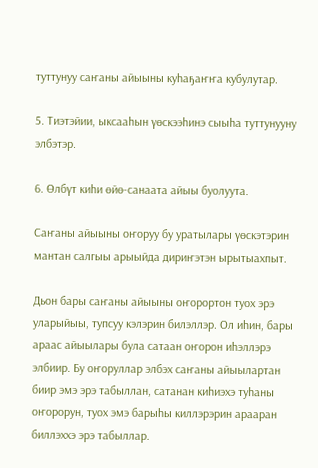туттунуу саҥаны айыыны куһаҕаҥҥа кубулутар.

5. Тиэтэйии, ыксааһын үөскээһинэ сыыһа туттунууну элбэтэр.

6. Өлбүт киһи өйө-санаата айыы буолуута.

Саҥаны айыыны оҥоруу бу уратылары үөскэтэрин мантан салгыы арыыйда дириҥэтэн ырытыахпыт.

Дьон бары саҥаны айыыны оҥорортон туох эрэ уларыйыы, тупсуу кэлэрин билэллэр. Ол иһин, бары араас айыылары була сатаан оҥорон иһэллэрэ элбиир. Бу оҥоруллар элбэх саҥаны айыылартан биир эмэ эрэ табыллан, сатанан киһиэхэ туһаны оҥорорун, туох эмэ барыһы киллэрэрин арааран биллэххэ эрэ табыллар.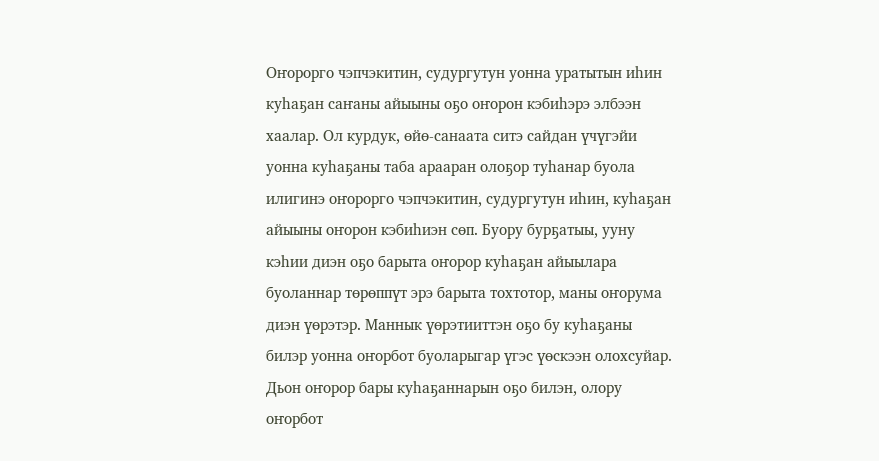Оҥорорго чэпчэкитин, судургутун уонна уратытын иһин куһаҕан саҥаны айыыны оҕо оҥорон кэбиһэрэ элбээн хаалар. Ол курдук, өйө-санаата ситэ сайдан үчүгэйи уонна куһаҕаны таба арааран олоҕор туһанар буола илигинэ оҥорорго чэпчэкитин, судургутун иһин, куһаҕан айыыны оҥорон кэбиһиэн сөп. Буору бурҕатыы, ууну кэһии диэн оҕо барыта оҥорор куһаҕан айыылара буоланнар төрөппүт эрэ барыта тохтотор, маны оҥорума диэн үөрэтэр. Маннык үөрэтииттэн оҕо бу куһаҕаны билэр уонна оҥорбот буоларыгар үгэс үөскээн олохсуйар. Дьон оҥорор бары куһаҕаннарын оҕо билэн, олору оҥорбот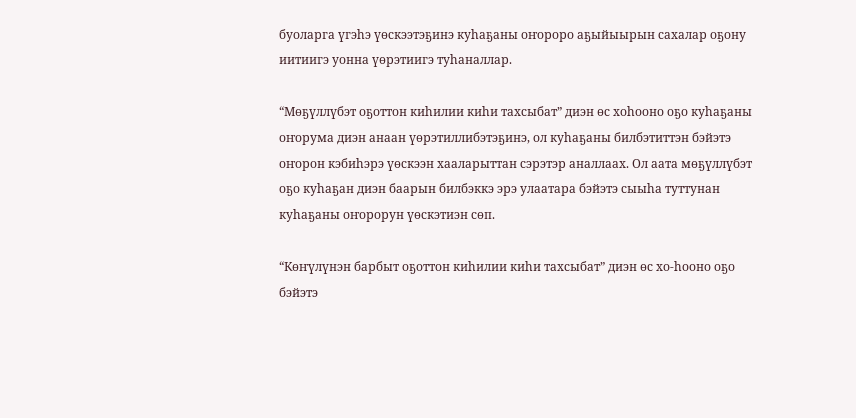буоларга үгэһэ үөскээтэҕинэ куһаҕаны оҥороро аҕыйыырын сахалар оҕону иитиигэ уонна үөрэтиигэ туһаналлар.

“Мөҕүллүбэт оҕоттон киһилии киһи тахсыбат” диэн өс хоһооно оҕо куһаҕаны оҥорума диэн анаан үөрэтиллибэтэҕинэ, ол куһаҕаны билбэтиттэн бэйэтэ оҥорон кэбиһэрэ үөскээн хааларыттан сэрэтэр аналлаах. Ол аата мөҕүллүбэт оҕо куһаҕан диэн баарын билбэккэ эрэ улаатара бэйэтэ сыыһа туттунан куһаҕаны оҥорорун үөскэтиэн сөп.

“Көҥүлүнэн барбыт оҕоттон киһилии киһи тахсыбат” диэн өс хо-һооно оҕо бэйэтэ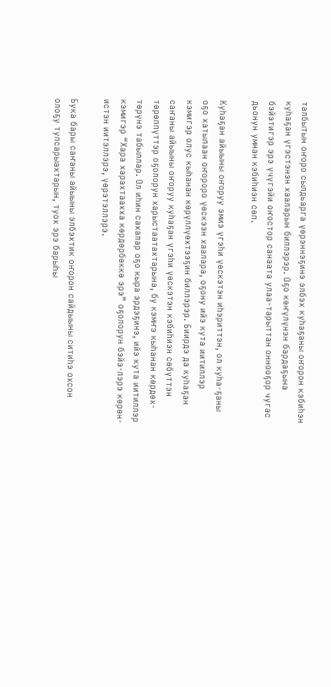талбытын оҥоро сылдьарга үөрэннэҕинэ элбэх куһаҕаны оҥорон кэбиһэн куһаҕан үгэстэнэн хааларын биллэрэр. Оҕо көҥүлүнэн бардаҕына бэйэтигэр эрэ үчүгэйи оҥостор санаата улаа-тарыттан оннооҕор чугас дьонун умнан кэбиһиэн сөп.

Куһаҕан айыыны оҥоруу эмиэ үгэһи үөскэтэн иһэриттэн, ол куһа-ҕаны оҕо хатылаан оҥороро үөскээн хаалара, оҕону ийэ кута иитиллэр кэмигэр олус кыһанан көрүллүөхтээҕин биллэрэр. Биирдэ да куһаҕан саҥаны айыыны оҥоруу куһаҕан үгэһи үөскэтэн кэбиһиэн сөбүттэн төрөппүттэр оҕолорун харыстаатахтарына, бу кэмҥэ кыһанан көрдөх-төрүнэ табыллар. Ол иһин сахалар оҕо кыра эрдэҕинэ, ийэ кута иитиллэр кэмигэр “Хара харахтаахха көрдөрбөккө эрэ” оҕолорун бэйэ-лэрэ көрөн-истэн иитэллэрэ, үөрэтэллэрэ.

Бука бары саҥаны айыыны элбэхтик оҥорон сайдыыны ситиһэ охсон олоҕу тупсарыахтарын, туох эрэ барыһы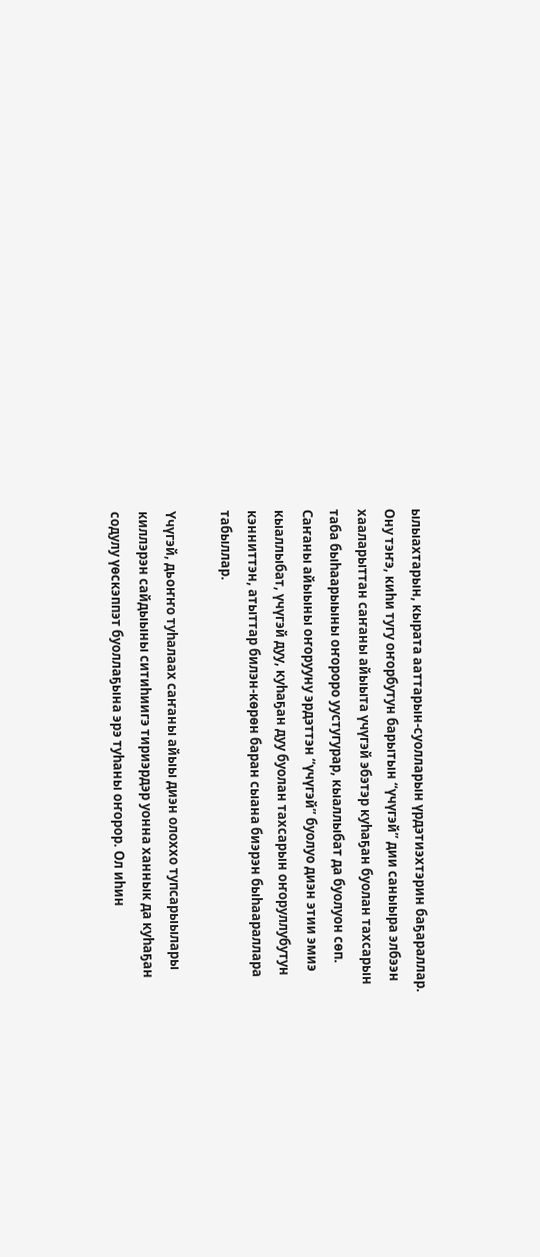ылыахтарын, кырата ааттарын-суолларын үрдэтиэхтэрин баҕараллар. Ону тэҥэ, киһи тугу оҥорбутун барытын “үчүгэй” дии саныыра элбээн хааларыттан саҥаны айыыта үчүгэй эбэтэр куһаҕан буолан тахсарын таба быһаарыыны оҥороро уустугурар, кыаллыбат да буолуон сөп. Саҥаны айыыны оҥорууну эрдэттэн “үчүгэй” буолуо диэн этии эмиэ кыаллыбат, үчүгэй дуу, куһаҕан дуу буолан тахсарын оҥоруллубутун кэнниттэн, атыттар билэн-көрөн баран сыана биэрэн быһаараллара табыллар.

Үчүгэй, дьоҥҥо туһалаах саҥаны айыы диэн олоххо тупсарыылары киллэрэн сайдыыны ситиһиигэ тириэрдэр уонна ханнык да куһаҕан содулу үөскэппэт буоллаҕына эрэ туһаны оҥорор. Ол иһин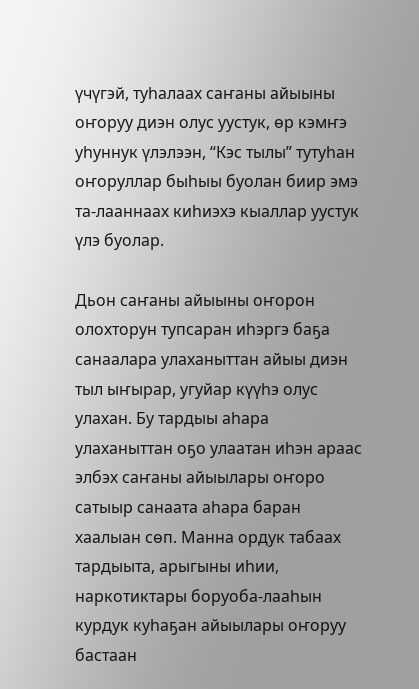үчүгэй, туһалаах саҥаны айыыны оҥоруу диэн олус уустук, өр кэмҥэ уһуннук үлэлээн, “Кэс тылы” тутуһан оҥоруллар быһыы буолан биир эмэ та-лааннаах киһиэхэ кыаллар уустук үлэ буолар.

Дьон саҥаны айыыны оҥорон олохторун тупсаран иһэргэ баҕа санаалара улаханыттан айыы диэн тыл ыҥырар, угуйар күүһэ олус улахан. Бу тардыы аһара улаханыттан оҕо улаатан иһэн араас элбэх саҥаны айыылары оҥоро сатыыр санаата аһара баран хаалыан сөп. Манна ордук табаах тардыыта, арыгыны иһии, наркотиктары боруоба-лааһын курдук куһаҕан айыылары оҥоруу бастаан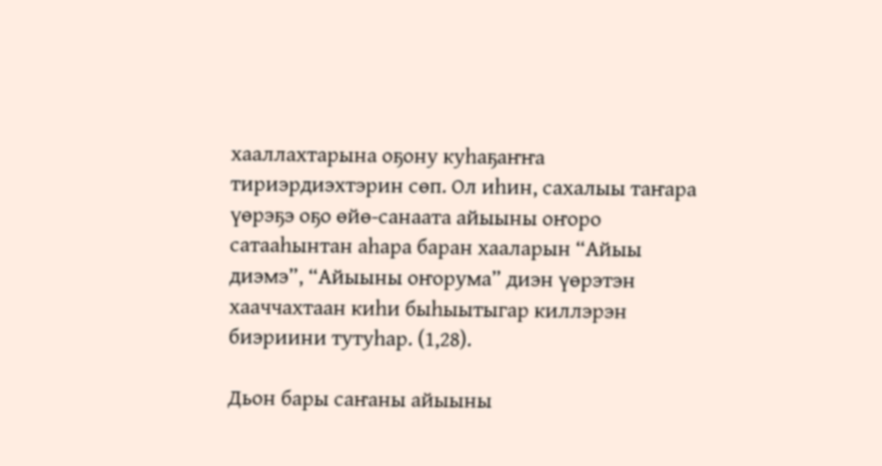хааллахтарына оҕону куһаҕаҥҥа тириэрдиэхтэрин сөп. Ол иһин, сахалыы таҥара үөрэҕэ оҕо өйө-санаата айыыны оҥоро сатааһынтан аһара баран хааларын “Айыы диэмэ”, “Айыыны оҥорума” диэн үөрэтэн хааччахтаан киһи быһыытыгар киллэрэн биэриини тутуһар. (1,28).

Дьон бары саҥаны айыыны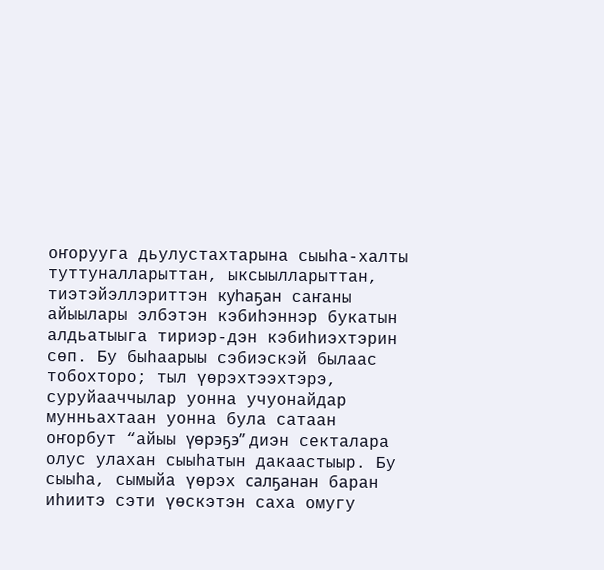оҥорууга дьулустахтарына сыыһа-халты туттуналларыттан, ыксыылларыттан, тиэтэйэллэриттэн куһаҕан саҥаны айыылары элбэтэн кэбиһэннэр букатын алдьатыыга тириэр-дэн кэбиһиэхтэрин сөп. Бу быһаарыы сэбиэскэй былаас тобохторо; тыл үөрэхтээхтэрэ, суруйааччылар уонна учуонайдар мунньахтаан уонна була сатаан оҥорбут “айыы үөрэҕэ” диэн секталара олус улахан сыыһатын дакаастыыр. Бу сыыһа, сымыйа үөрэх салҕанан баран иһиитэ сэти үөскэтэн саха омугу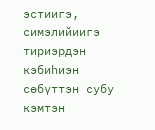эстиигэ, симэлийиигэ тириэрдэн кэбиһиэн сөбүттэн субу кэмтэн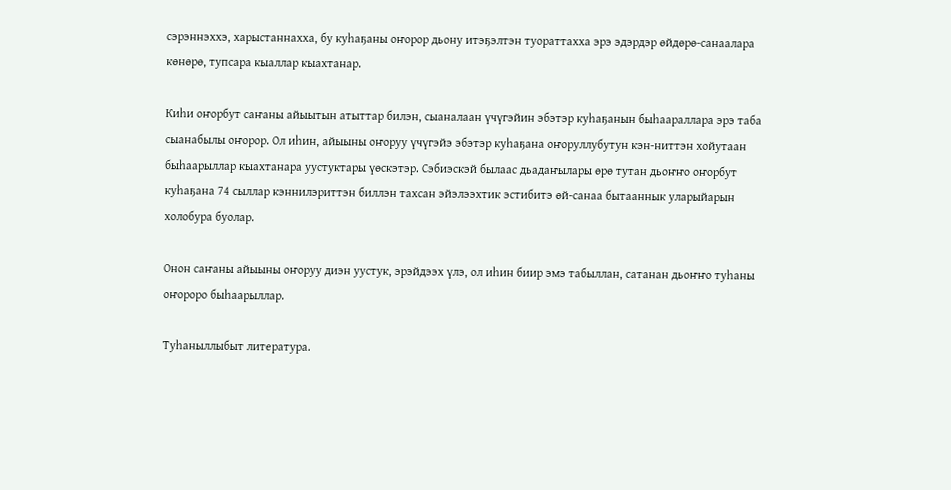сэрэннэххэ, харыстаннахха, бу куһаҕаны оҥорор дьону итэҕэлтэн туораттахха эрэ эдэрдэр өйдөрө-санаалара көнөрө, тупсара кыаллар кыахтанар.

Киһи оҥорбут саҥаны айыытын атыттар билэн, сыаналаан үчүгэйин эбэтэр куһаҕанын быһаараллара эрэ таба сыанабылы оҥорор. Ол иһин, айыыны оҥоруу үчүгэйэ эбэтэр куһаҕана оҥоруллубутун кэн-ниттэн хойутаан быһаарыллар кыахтанара уустуктары үөскэтэр. Сэбиэскэй былаас дьадаҥылары өрө тутан дьоҥҥо оҥорбут куһаҕана 74 сыллар кэннилэриттэн биллэн тахсан эйэлээхтик эстибитэ өй-санаа бытааннык уларыйарын холобура буолар.

Онон саҥаны айыыны оҥоруу диэн уустук, эрэйдээх үлэ, ол иһин биир эмэ табыллан, сатанан дьоҥҥо туһаны оҥороро быһаарыллар.

Туһаныллыбыт литература.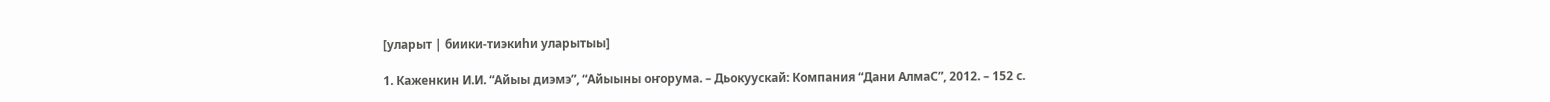[уларыт | биики-тиэкиһи уларытыы]

1. Каженкин И.И. “Айыы диэмэ”, “Айыыны оҥорума. – Дьокуускай: Компания “Дани АлмаС”, 2012. – 152 с.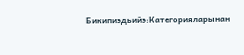Бикипиэдьийэ:Категорияларынан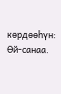көрдөөһүн: Өй-санаа.